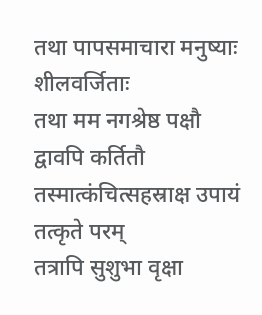तथा पापसमाचारा मनुष्याः शीलवर्जिताः
तथा मम नगश्रेष्ठ पक्षौ द्वावपि कर्तितौ
तस्मात्कंचित्सहस्राक्ष उपायं तत्कृते परम्
तत्रापि सुशुभा वृक्षा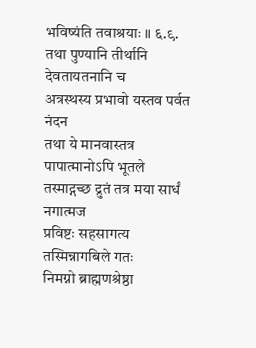भविष्यंति तवाश्रयाः ॥ ६.९.
तथा पुण्यानि तीर्थानि देवतायतनानि च
अत्रस्थस्य प्रभावो यस्तव पर्वत नंदन
तथा ये मानवास्तत्र पापात्मानोऽपि भूतले
तस्माद्गच्छ द्रुतं तत्र मया सार्धं नगात्मज
प्रविष्टः सहसागत्य तस्मिन्नागबिले गतः
निमग्नो ब्राह्मणश्रेष्ठा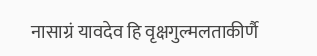नासाग्रं यावदेव हि वृक्षगुल्मलताकीर्णै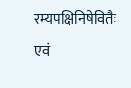रम्यपक्षिनिषेवितैः
एवं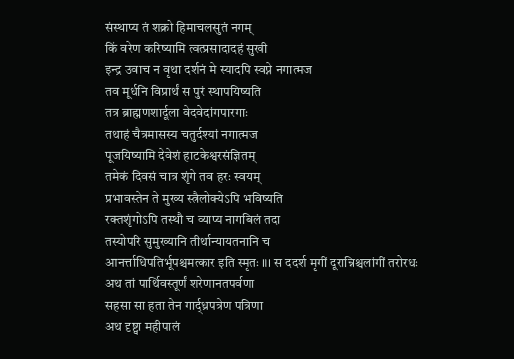संस्थाप्य तं शक्रो हिमाचलसुतं नगम्
किं वरेण करिष्यामि त्वत्प्रसादादहं सुखी
इन्द्र उवाच न वृथा दर्शनं मे स्यादपि स्वप्ने नगात्मज
तव मूर्धनि विप्रार्थं स पुरं स्थापयिष्यति
तत्र ब्राह्मणशार्दूला वेदवेदांगपारगाः
तथाहं चैत्रमासस्य चतुर्दश्यां नगात्मज
पूजयिष्यामि देवेशं हाटकेश्वरसंज्ञितम्
तमेकं दिवसं चात्र शृंगे तव हरः स्वयम्
प्रभावस्तेन ते मुख्य स्त्रैलोक्येऽपि भविष्यति
रक्तशृंगोऽपि तस्थौ च व्याप्य नागबिलं तदा
तस्योपरि सुमुख्यानि तीर्थान्यायतनानि च
आनर्त्ताधिपतिर्भूपश्चमत्कार इति स्मृतः ॥। स ददर्श मृगीं दूरान्निश्चलांगीं तरोरधः
अथ तां पार्थिवस्तूर्णं शरेणानतपर्वणा
सहसा सा हता तेन गार्द्ध्रपत्रेण पत्रिणा
अथ दृष्ट्वा महीपालं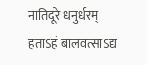नातिदूरे धनुर्धरम्
हताऽहं बालवत्साऽद्य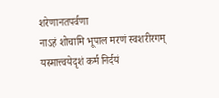शरेणानतपर्वणा
नाऽहं शोचामि भूपाल मरणं स्वशरीरगम्
यस्मात्त्वयेदृशं कर्म निर्दयं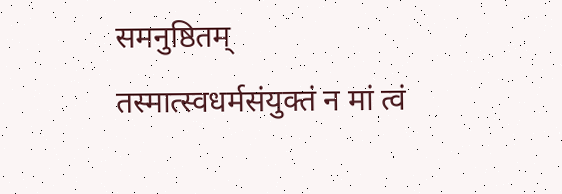समनुष्ठितम्
तस्मात्स्वधर्मसंयुक्तं न मां त्वं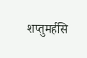शप्तुमर्हसि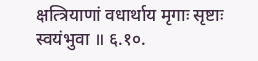क्षत्त्रियाणां वधार्थाय मृगाः सृष्टाः स्वयंभुवा ॥ ६.१०.